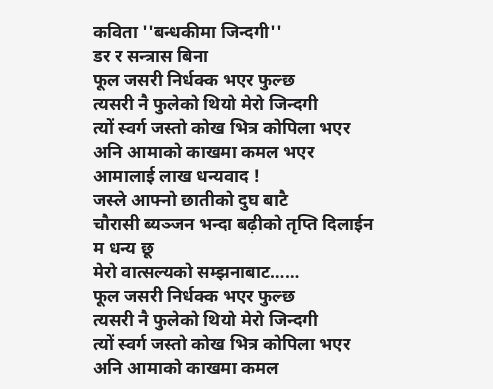कविता ''बन्धकीमा जिन्दगी''
डर र सन्त्रास बिना
फूल जसरी निर्धक्क भएर फुल्छ
त्यसरी नै फुलेको थियो मेरो जिन्दगी
त्यों स्वर्ग जस्तो कोख भित्र कोपिला भएर
अनि आमाको काखमा कमल भएर
आमालाई लाख धन्यवाद !
जस्ले आफ्नो छातीको दुघ बाटै
चौरासी ब्यञ्जन भन्दा बढ़ीको तृप्ति दिलाईन
म धन्य छू
मेरो वात्सल्यको सम्झनाबाट……
फूल जसरी निर्धक्क भएर फुल्छ
त्यसरी नै फुलेको थियो मेरो जिन्दगी
त्यों स्वर्ग जस्तो कोख भित्र कोपिला भएर
अनि आमाको काखमा कमल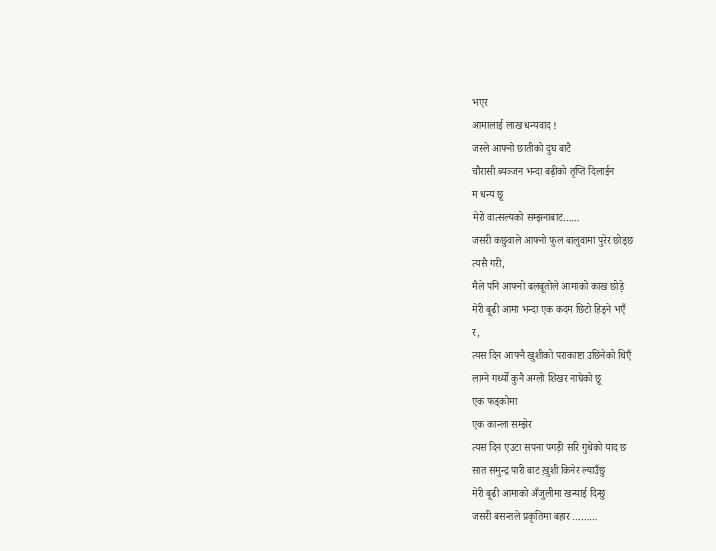भएर
आमालाई लाख धन्यवाद !
जस्ले आफ्नो छातीको दुघ बाटै
चौरासी ब्यञ्जन भन्दा बढ़ीको तृप्ति दिलाईन
म धन्य छू
मेरो वात्सल्यको सम्झनाबाट……
जसरी कछुवाले आफ्नो फुल बालुवामा पुरेर छोड्छ
त्यसै गरी,
मैले पनि आफ्नो बलबूतोले आमाको काख छोड़े
मेरी बूढी आमा भन्दा एक कदम छिटो हिड्ने भएँ
र,
त्यस दिन आफ्नै खुशीको पराकाष्टा उछिनेको थिएँ
लाग्ने गर्थ्यो कुनै अग्लो शिखर नाघेको छू
एक फड्कोमा
एक कान्ला सम्झेर
त्यस दिन एउटा सपना पगड़ी सरि गुथेको याद छ
सात समुन्द्र पारी बाट ख़ुशी किनेर ल्याउँछु
मेरी बूढी आमाको अँजुलीमा खन्याई दिन्छु
जसरी बसन्तले प्रकृतिमा बहार ………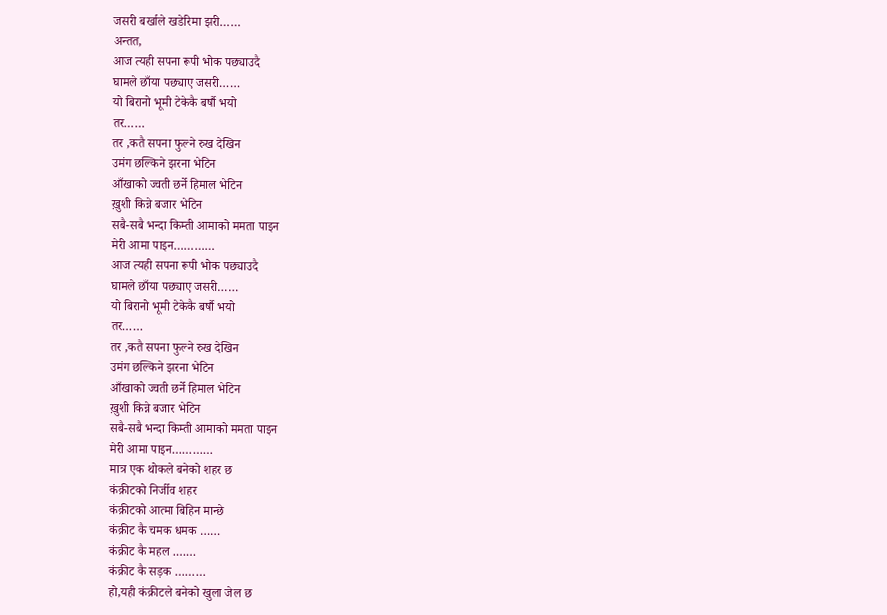जसरी बर्खाले खडेरिमा झरी……
अन्तत,
आज त्यही सपना रूपी भोक पछ्याउदै
घामले छाँया पछ्याए जसरी……
यो बिरानो भूमी टेकेकै बर्षौ भयो
तर……
तर ,कतै सपना फुल्ने रुख देखिन
उमंग छल्किने झरना भेटिन
आँखाको ज्वती छर्ने हिमाल भेटिन
ख़ुशी किन्ने बजार भेटिन
सबै-सबै भन्दा किम्ती आमाको ममता पाइन
मेरी आमा पाइन…………
आज त्यही सपना रूपी भोक पछ्याउदै
घामले छाँया पछ्याए जसरी……
यो बिरानो भूमी टेकेकै बर्षौ भयो
तर……
तर ,कतै सपना फुल्ने रुख देखिन
उमंग छल्किने झरना भेटिन
आँखाको ज्वती छर्ने हिमाल भेटिन
ख़ुशी किन्ने बजार भेटिन
सबै-सबै भन्दा किम्ती आमाको ममता पाइन
मेरी आमा पाइन…………
मात्र एक थोकले बनेको शहर छ
कंक्रीटको निर्जीव शहर
कंक्रीटको आत्मा बिहिन मान्छे
कंक्रीट कै चमक धमक ……
कंक्रीट कै महल .……
कंक्रीट कै सड़क ………
हो,यही कंक्रीटले बनेको खुला जेल छ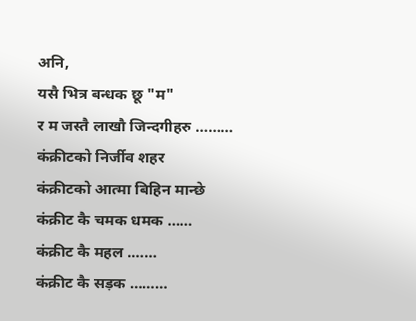अनि,
यसै भित्र बन्धक छू "म"
र म जस्तै लाखौ जिन्दगीहरु ………
कंक्रीटको निर्जीव शहर
कंक्रीटको आत्मा बिहिन मान्छे
कंक्रीट कै चमक धमक ……
कंक्रीट कै महल .……
कंक्रीट कै सड़क ………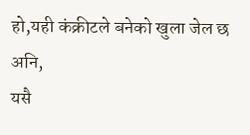हो,यही कंक्रीटले बनेको खुला जेल छ
अनि,
यसै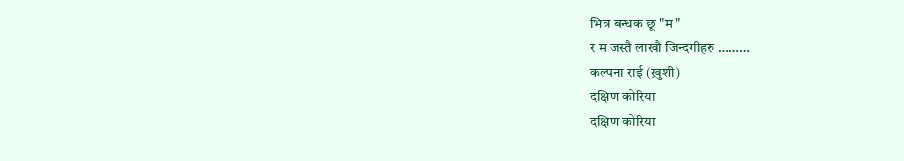भित्र बन्धक छू "म"
र म जस्तै लाखौ जिन्दगीहरु ………
कल्पना राई (ख़ुशी)
दक्षिण कोरिया
दक्षिण कोरिया